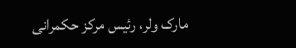مارک ولر، رئیس مرکز حکمرانی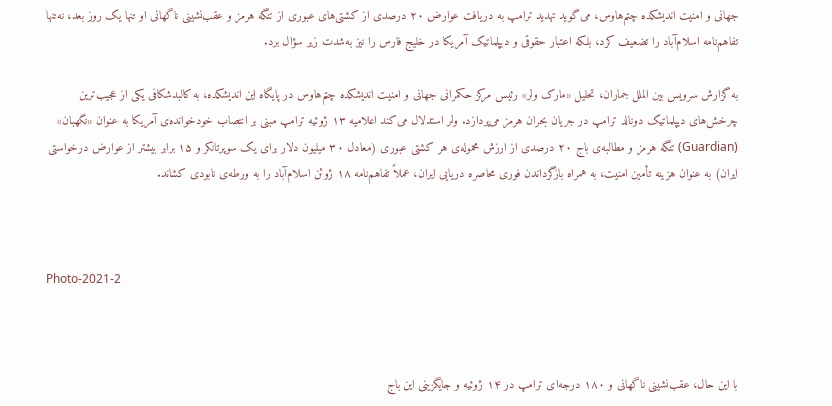جهانی و امنیت اندیشکده چتم‌هاوس، می‌گوید تهدید ترامپ به دریافت عوارض ۲۰ درصدی از کشتی‌های عبوری از تنگه هرمز و عقب‌نشینی ناگهانی او تنها یک روز بعد، نه‌تنها تفاهم‌نامه اسلام‌آباد را تضعیف کرد، بلکه اعتبار حقوقی و دیپلماتیک آمریکا در خلیج فارس را نیز به‌شدت زیر سؤال برد.

به گزارش سرویس بین الملل جماران، تحلیل «مارک ولر» رئیس مرکز حکمرانی جهانی و امنیت اندیشکده چتم‌هاوس در پایگاه این اندیشکده، به کالبدشکافی یکی از عجیب‌ترین چرخش‌های دیپلماتیک دونالد ترامپ در جریان بحران هرمز می‌پردازد. ولر استدلال می‌کند اعلامیه ۱۳ ژوئیه ترامپ مبنی بر انتصاب خودخوانده‌ی آمریکا به عنوان «نگهبان» (Guardian) تنگه هرمز و مطالبه‌ی باج ۲‍۰ درصدی از ارزش محموله‌ی هر کشتی عبوری (معادل ۳۰ میلیون دلار برای یک سوپرتانکر و ۱۵ برابر بیشتر از عوارض درخواستی ایران) به عنوان هزینه تأمین امنیت، به همراه بازگرداندن فوری محاصره دریایی ایران، عملاً تفاهم‌نامه ۱۸ ژوئن اسلام‌آباد را به ورطه‌ی نابودی کشاند.



Photo-2021-2



با این حال، عقب‌نشینی ناگهانی و ۱۸۰ درجه‌ای ترامپ در ۱۴ ژوئیه و جایگزینی این باج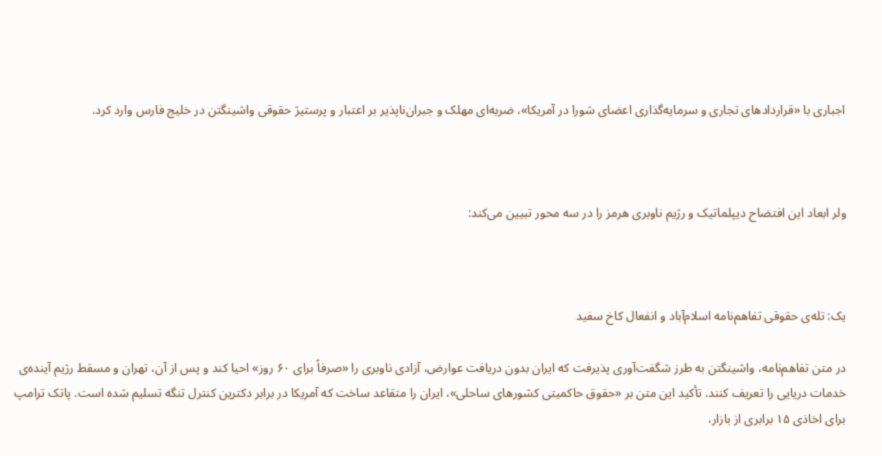اجباری با «قراردادهای تجاری و سرمایه‌گذاری اعضای شورا در آمریکا»، ضربه‌ای مهلک و جبران‌ناپذیر بر اعتبار و پرستیژ حقوقی واشینگتن در خلیج فارس وارد کرد.



ولر ابعاد این افتضاح دیپلماتیک و رژیم ناوبری هرمز را در سه محور تبیین می‌کند:



یک: تله‌ی حقوقی تفاهم‌نامه اسلام‌آباد و انفعال کاخ سفید

در متن تفاهم‌نامه، واشینگتن به طرز شگفت‌آوری پذیرفت که ایران بدون دریافت عوارض، آزادی ناوبری را «صرفاً برای ۶۰ روز» احیا کند و پس از آن، تهران و مسقط رژیم آینده‌ی خدمات دریایی را تعریف کنند. تأکید این متن بر «حقوق حاکمیتی کشورهای ساحلی»، ایران را متقاعد ساخت که آمریکا در برابر دکترین کنترل تنگه تسلیم شده است. پاتک ترامپ برای اخاذی ۱۵ برابری از بازار،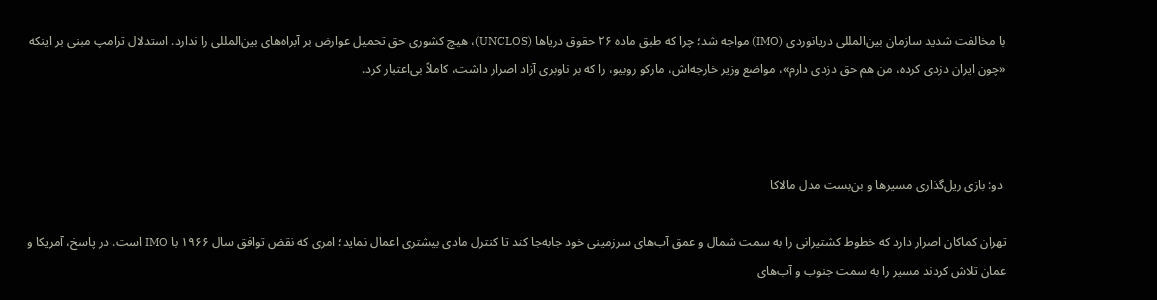با مخالفت شدید سازمان بین‌المللی دریانوردی (IMO) مواجه شد؛ چرا که طبق ماده ۲۶ حقوق دریاها (UNCLOS)، هیچ کشوری حق تحمیل عوارض بر آبراه‌های بین‌المللی را ندارد. استدلال ترامپ مبنی بر اینکه «چون ایران دزدی کرده، من هم حق دزدی دارم»، مواضع وزیر خارجه‌اش، مارکو روبیو، را که بر ناوبری آزاد اصرار داشت، کاملاً بی‌اعتبار کرد.



 دو: بازی ریل‌گذاری مسیرها و بن‌بست مدل مالاکا

تهران کماکان اصرار دارد که خطوط کشتیرانی را به سمت شمال و عمق آب‌های سرزمینی خود جابه‌جا کند تا کنترل مادی بیشتری اعمال نماید؛ امری که نقض توافق سال ۱۹۶۶ با IMO است. در پاسخ، آمریکا و عمان تلاش کردند مسیر را به سمت جنوب و آب‌های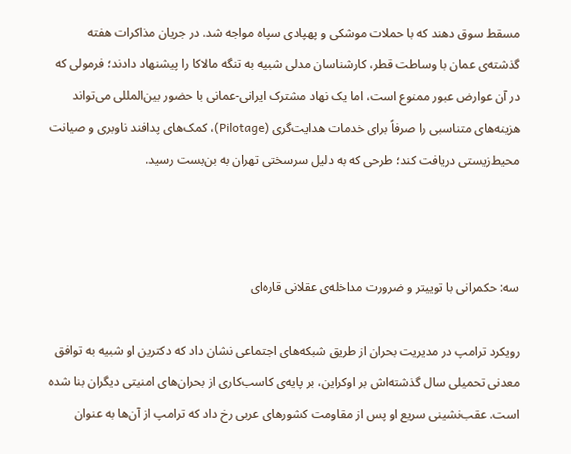مسقط سوق دهند که با حملات موشکی و پهپادی سپاه مواجه شد. در جریان مذاکرات هفته گذشته‌ی عمان با وساطت قطر، کارشناسان مدلی شبیه به تنگه مالاکا را پیشنهاد دادند؛ فرمولی که در آن عوارض عبور ممنوع است، اما یک نهاد مشترک ایرانی-عمانی با حضور بین‌المللی می‌تواند هزینه‌های متناسبی را صرفاً برای خدمات هدایت‌گری (Pilotage)، کمک‌های پدافند ناوبری و صیانت محیط‌زیستی دریافت کند؛ طرحی که به دلیل سرسختی تهران به بن‌بست رسید.



سه: حکمرانی با توییتر و ضرورت مداخله‌ی عقلانی قاره‌ای

رویکرد ترامپ در مدیریت بحران از طریق شبکه‌های اجتماعی نشان داد که دکترین او شبیه به توافق معدنی تحمیلی سال گذشته‌اش بر اوکراین، بر پایه‌ی کاسب‌کاری از بحران‌های امنیتی دیگران بنا شده است. عقب‌نشینی سریع او پس از مقاومت کشورهای عربی رخ داد که ترامپ از آن‌ها به عنوان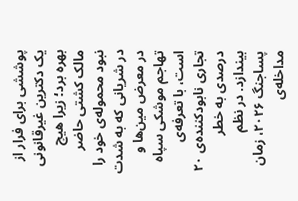پوششی برای فرار از یک دکترین غیرقانونی بهره برد؛ زیرا هیچ مالک کشتی حاضر نبود محموله‌ی خود را در شریانی که به شدت در معرض مین‌ها و تهاجم موشکی سپاه است، با تعرفه‌ی تجاری نابودکننده‌ی ۲۰ درصدی به خطر بیندازد. در نظم پساجنگ ۲۰۲۶، زمان مداخله‌ی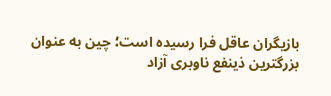بازیگران عاقل فرا رسیده است؛ چین به عنوان بزرگترین ذینفع ناوبری آزاد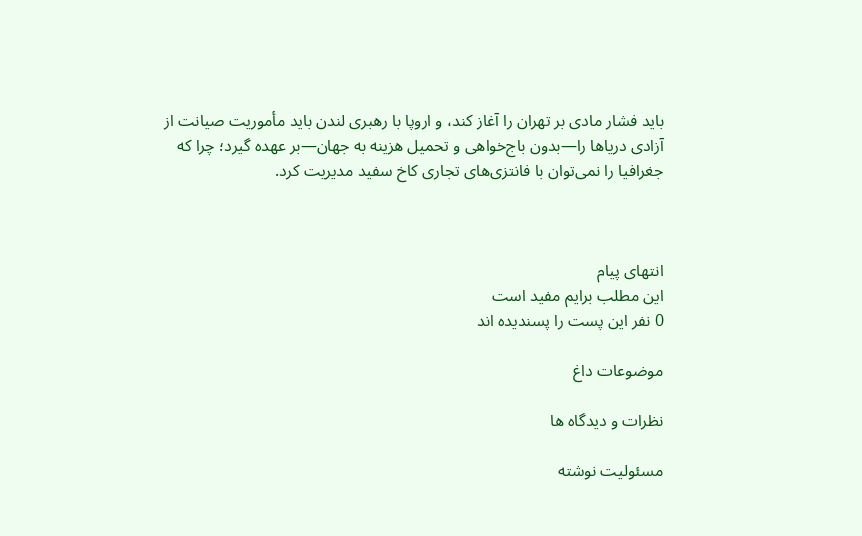باید فشار مادی بر تهران را آغاز کند، و اروپا با رهبری لندن باید مأموریت صیانت از آزادی دریاها را—بدون باج‌خواهی و تحمیل هزینه به جهان—بر عهده گیرد؛ چرا که جغرافیا را نمی‌توان با فانتزی‌های تجاری کاخ سفید مدیریت کرد.



انتهای پیام
این مطلب برایم مفید است
0 نفر این پست را پسندیده اند

موضوعات داغ

نظرات و دیدگاه ها

مسئولیت نوشته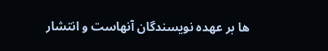ها بر عهده نویسندگان آنهاست و انتشار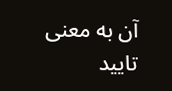آن به معنی تایید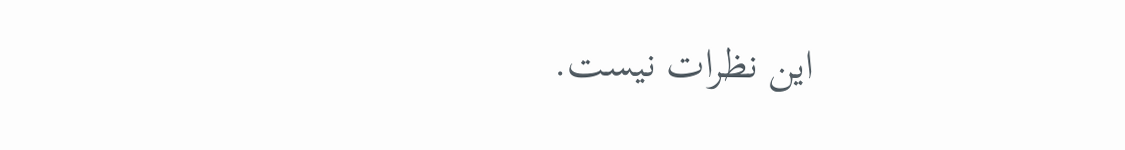این نظرات نیست.